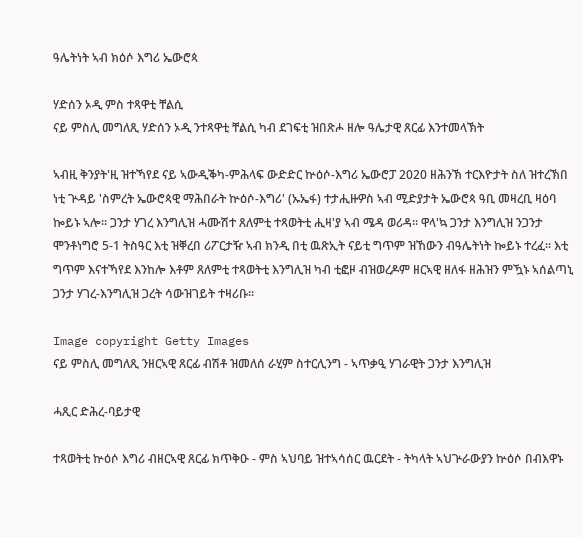ዓሌትነት ኣብ ክዕሶ እግሪ ኤውሮጳ

ሃድሰን ኦዲ ምስ ተጻዋቲ ቸልሲ
ናይ ምስሊ መግለጺ ሃድሰን ኦዲ ንተጻዋቲ ቸልሲ ካብ ደገፍቲ ዝበጽሖ ዘሎ ዓሌታዊ ጸርፊ እንተመላኽት

ኣብዚ ቅንያት'ዚ ዝተኻየደ ናይ ኣውዲቕካ-ምሕላፍ ውድድር ኵዕሶ-እግሪ ኤውሮፓ 2020 ዘሕንኽ ተርእዮታት ስለ ዝተረኽበ ነቲ ጕዳይ 'ስምረት ኤውሮጳዊ ማሕበራት ኵዕሶ-እግሪ' (ኡኤፋ) ተታሒዙዎስ ኣብ ሚድያታት ኤውሮጳ ዓቢ መዛረቢ ዛዕባ ኰይኑ ኣሎ። ጋንታ ሃገረ እንግሊዝ ሓሙሽተ ጸለምቲ ተጻወትቲ ሒዛ'ያ ኣብ ሜዳ ወሪዳ። ዋላ'ኳ ጋንታ እንግሊዝ ንጋንታ ሞንቶነግሮ 5-1 ትስዓር እቲ ዝቐረበ ሪፖርታዥ ኣብ ክንዲ በቲ ዉጽኢት ናይቲ ግጥም ዝኸውን ብዓሌትነት ኰይኑ ተረፈ። እቲ ግጥም እናተኻየደ እንከሎ እቶም ጸለምቲ ተጻወትቲ እንግሊዝ ካብ ቲፎዞ ብዝወረዶም ዘርኣዊ ዘለፋ ዘሕዝን ምዃኑ ኣሰልጣኒ ጋንታ ሃገረ-እንግሊዝ ጋረት ሳውዝገይት ተዛሪቡ።

Image copyright Getty Images
ናይ ምስሊ መግለጺ ንዘርኣዊ ጸርፊ ብሽቶ ዝመለሰ ራሂም ስተርሊንግ - ኣጥቃዒ ሃገራዊት ጋንታ እንግሊዝ

ሓጺር ድሕረ-ባይታዊ

ተጻወትቲ ኵዕሶ እግሪ ብዘርኣዊ ጸርፊ ክጥቅዑ - ምስ ኣህባይ ዝተኣሳሰር ዉርደት - ትካላት ኣህጕራውያን ኵዕሶ በብእዋኑ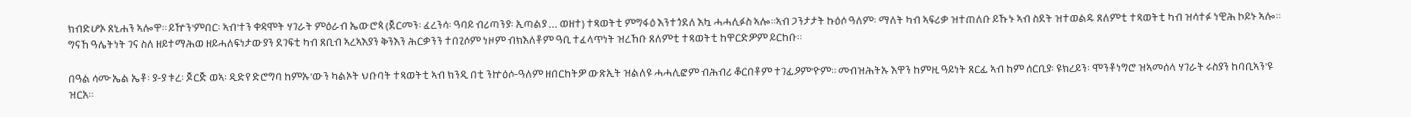ክብድሆኦ ጸኒሐን ኣሎዋ። ይዅን'ምበር፡ ኣብ'ተን ቀዳሞት ሃገራት ምዕራብ ኤውሮጳ (ጀርመን፡ ፈረንሳ፡ ዓባይ ብሪጣንያ፡ ኢጣልያ ... ወዘተ) ተጻወትቲ ምግፋዕ እንተጎደለ እኳ ሓሓሊፉስ ኣሎ።ኣብ ጋንታታት ኩዕሶ ዓለም፡ ማለት ካብ ኣፍሪቃ ዝተጠለቡ ይኹኑ ኣብ ስደት ዝተወልዱ ጸለምቲ ተጻወትቲ ካብ ዝሳተፉ ነዊሕ ኮይኑ ኣሎ። ግናኸ ዓሌትነት ገና ስለ ዘይተማሕወ ዘይሓለፍነታውያን ደገፍቲ ካብ ጸቢብ ኣረኣእያን ቅንእን ሕርቃንን ተበጊሶም ነዞም ብክእለቶም ዓቢ ተፈላጥነት ዝረኸቡ ጸለምቲ ተጻወትቲ ከዋርድዎም ይርከቡ።

በዓል ሳሙኤል ኤቶ፡ ያ-ያ ቱረ፡ ጆርጅ ወኣ፡ ዲድየ ድሮግባ ከምኡ'ውን ካልኦት ህቡባት ተጻወትቲ ኣብ ክንዲ በቲ ንኵዕሶ-ዓለም ዘበርከትዎ ውጽኢት ዝልለዩ ሓሓሊፎም ብሕብሪ ቆርበቶም ተገፊዖም'ዮም። መብዝሕትኡ እዋን ከምዚ ዓይነት ጸርፊ ኣብ ከም ሰርቢያ፡ ዩክረይን፡ ሞንቶነግሮ ዝኣመሰላ ሃገራት ሩስያን ከባቢኣን'ዩ ዝርአ።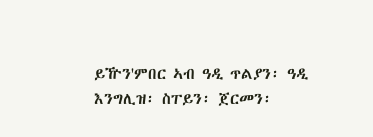ይዅን'ምበር ኣብ ዓዲ ጥልያን፡ ዓዲ እንግሊዝ፡ ስፐይን፡ ጀርመን፡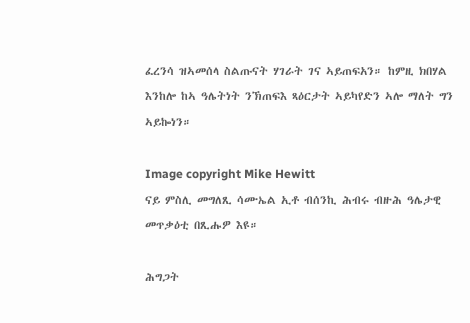ፈረንሳ ዝኣመሰላ ስልጡናት ሃገራት ገና ኣይጠፍአን። ከምዚ ክበሃል እንከሎ ከኣ ዓሌትነት ንኽጠፍእ ጻዕርታት ኣይካየድን ኣሎ ማለት ግን ኣይኰነን።

Image copyright Mike Hewitt
ናይ ምስሊ መግለጺ ሳሙኤል ኢቶ ብሰንኪ ሕብሩ ብዙሕ ዓሌታዊ መጥቃዕቲ በጺሑዎ እዩ።

ሕግጋት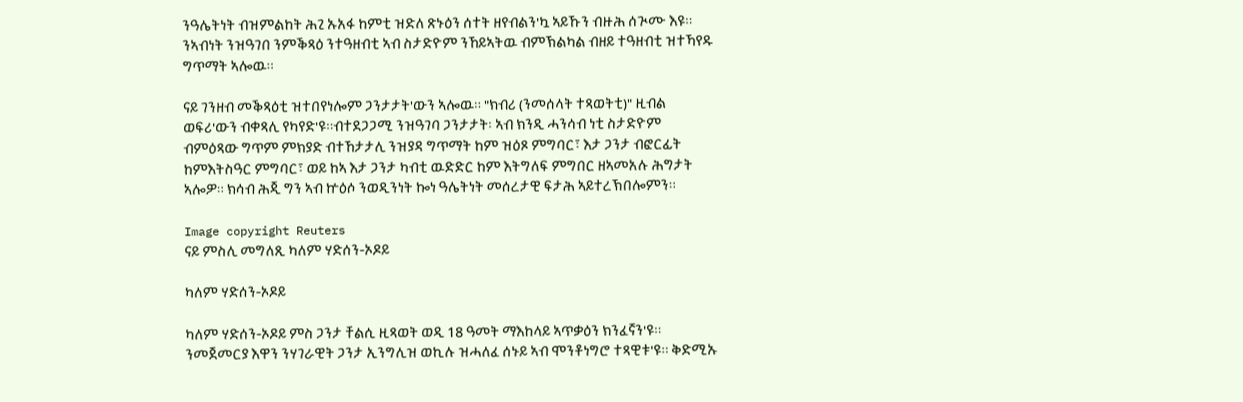ንዓሌትነት ብዝምልከት ሕጊ ኡአፋ ከምቲ ዝድለ ጽኑዕን ሰተት ዘየብልን'ኳ ኣይኹን ብዙሕ ሰጒሙ እዩ። ንኣብነት ንዝዓገበ ንምቕጻዕ ንተዓዘብቲ ኣብ ስታድዮም ንኸይኣትዉ ብምኽልካል ብዘይ ተዓዘብቲ ዝተኻየዱ ግጥማት ኣሎዉ።

ናይ ገንዘብ መቕጻዕቲ ዝተበየነሎም ጋንታታት'ውን ኣሎዉ። "ክብሪ (ንመሰላት ተጻወትቲ)" ዚብል ወፍሪ'ውን ብቀጻሊ የካየድ'ዩ።ብተደጋጋሚ ንዝዓገባ ጋንታታት፡ ኣብ ክንዲ ሓንሳብ ነቲ ስታድዮም ብምዕጻው ግጥም ምክያድ ብተኸታታሊ ንዝያዳ ግጥማት ከም ዝዕጾ ምግባር፣ እታ ጋንታ ብፎርፊት ከምእትስዓር ምግባር፣ ወይ ከኣ እታ ጋንታ ካብቲ ዉድድር ከም እትግለፍ ምግበር ዘኣመአሉ ሕግታት ኣሎዎ። ክሳብ ሕጂ ግን ኣብ ኵዕሶ ንወዲንነት ኰነ ዓሌትነት መሰረታዊ ፍታሕ ኣይተረኽበሎምን።

Image copyright Reuters
ናይ ምስሊ መግለጺ ካለም ሃድሰን-ኦዶይ

ካለም ሃድሰን-ኦዶይ

ካለም ሃድሰን-ኦዶይ ምስ ጋንታ ቸልሲ ዚጻወት ወዲ 18 ዓመት ማእከላይ ኣጥቃዕን ክንፈኛን'ዩ። ንመጀመርያ እዋን ንሃገራዊት ጋንታ ኢንግሊዝ ወኪሉ ዝሓለፈ ሰኑይ ኣብ ሞንቶነግሮ ተጻዊቱ'ዩ። ቅድሚኡ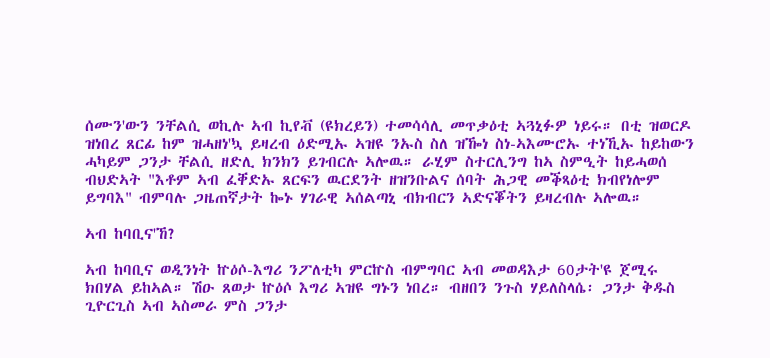ሰሙን'ውን ንቸልሲ ወኪሉ ኣብ ኪየቭ (ዩክረይን) ተመሳሳሊ መጥቃዕቲ ኣጓኒፉዎ ነይሩ። በቲ ዝወርዶ ዝነበረ ጸርፊ ከም ዝሓዘነ'ኳ ይዛረብ ዕድሚኡ ኣዝዩ ንኡስ ስለ ዝዀነ ስነ-ኣእሙሮኡ ተነኺኡ ከይከውን ሓካይም ጋንታ ቸልሲ ዘድሊ ክንክን ይገብርሉ ኣሎዉ። ራሂም ስተርሊንግ ከኣ ስምዒት ከይሓወሰ ብህድኣት "እቶም ኣብ ፈቐድኡ ጸርፍን ዉርደንት ዘዝንቡልና ሰባት ሕጋዊ መቕጻዕቲ ክብየነሎም ይግባእ" ብምባሉ ጋዜጠኛታት ኰኑ ሃገራዊ ኣሰልጣኒ ብክብርን ኣድናቖትን ይዛረብሉ ኣሎዉ።

ኣብ ከባቢና'ኸ?

ኣብ ከባቢና ወዲንነት ኵዕሶ-እግሪ ንፖለቲካ ምርኵስ ብምግባር ኣብ መወዳእታ 60ታት'ዩ ጀሚሩ ክበሃል ይከኣል። ሽዑ ጸወታ ኵዕሶ እግሪ ኣዝዩ ግኑን ነበረ። ብዘበን ንጉስ ሃይለስላሴ፡ ጋንታ ቅዱስ ጊዮርጊስ ኣብ ኣስመራ ምስ ጋንታ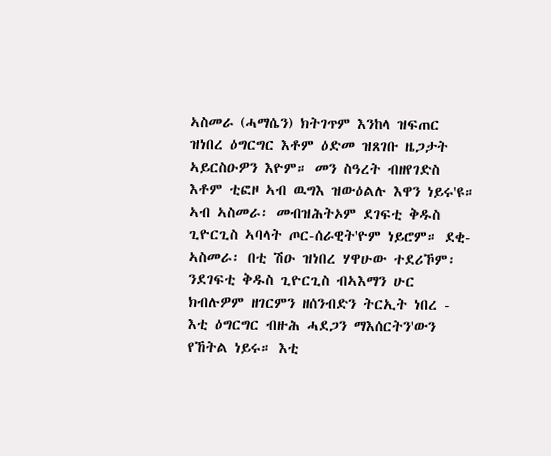ኣስመራ (ሓማሴን) ክትገጥም እንከላ ዝፍጠር ዝነበረ ዕግርግር እቶም ዕድመ ዝጸገቡ ዜጋታት ኣይርስዑዎን እዮም። መን ስዓረት ብዘየገድስ እቶም ቲፎዞ ኣብ ዉግእ ዝውዕልሉ እዋን ነይሩ'ዩ። ኣብ ኣስመራ፡ መብዝሕትኦም ደገፍቲ ቅዱስ ጊዮርጊስ ኣባላት ጦር-ሰራዊት'ዮም ነይሮም። ደቂ-ኣስመራ፡ በቲ ሽዑ ዝነበረ ሃዋሁው ተደሪኾም፡ ንደገፍቲ ቅዱስ ጊዮርጊስ ብኣእማን ሁር ክብሉዎም ዘገርምን ዘሰንብድን ትርኢት ነበረ - እቲ ዕግርግር ብዙሕ ሓደጋን ማእሰርትን'ውን የኸትል ነይሩ። እቲ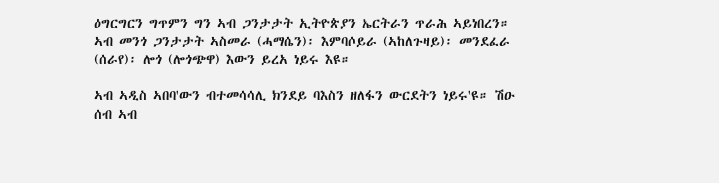ዕግርግርን ግጥምን ግን ኣብ ጋንታታት ኢትዮጵያን ኤርትራን ጥራሕ ኣይነበረን። ኣብ መንጎ ጋንታታት ኣስመራ (ሓማሴን)፡ እምባሶይራ (ኣከለጉዛይ)፡ መንደፈራ (ሰራየ)፡ ሎጎ (ሎጎጭዋ) እውን ይረአ ነይሩ እዩ።

ኣብ ኣዲስ ኣበባ'ውን ብተመሳሳሊ ክንደይ ባእስን ዘለፋን ውርደትን ነይሩ'ዩ። ሽዑ ሰብ ኣብ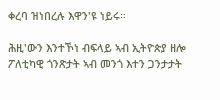ቀረባ ዝነበረሉ እዋን'ዩ ነይሩ።

ሕዚ'ውን እንተኾነ ብፍላይ ኣብ ኢትዮጵያ ዘሎ ፖለቲካዊ ጎንጽታት ኣብ መንጎ እተን ጋንታታት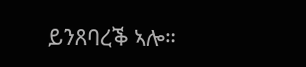ይንጸባረቕ ኣሎ።